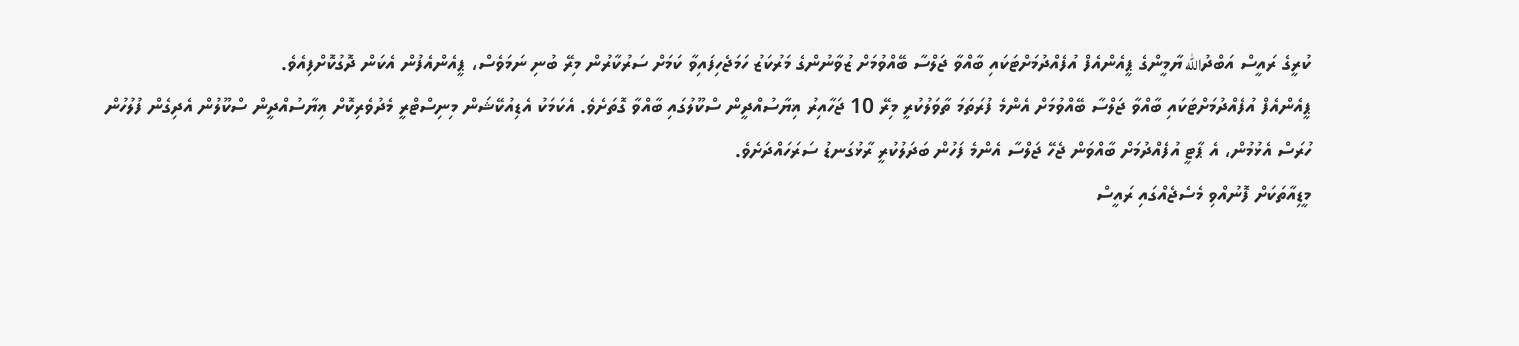ކުރީގެ ރައީސް އަބްދުالله ޔާމީންގެ ޕީއެންއެފް އުފެއްދުމަށްޓަކައި ބާއްވާ ޖަލްސާ ބޭއްވުމަށް ޒުވާނުންގެ މަރުކަޒު ހަމަޖެހިފައިވާ ކަމަށް ސަރުކާރުން މިރޭ ބުނި ނަމަވެސް، ޕީއެންއެފުން އެކަން ދޮގުކޮށްފިއެވެ.
ޕީއެންއެފް އުފެއްދުމަށްޓަކައި ބާއްވާ ޖަލްސާ ބޭއްވުމަށް އެންމެ ފުރަތަމަ ތާވަލުކުރީ މިރޭ 10 ޖަހާއިރު ޣިޔާސުއްދީން ސްކޫލުގައި ބާއްވާ ގޮތަށެވެ. އެކަމަކު އެޑިއުކޭޝަން މިނިސްޓްރީ މެދުވެރިކޮށް ޣިޔާސުއްދީން ސްކޫލުން އެދިގެން ފުލުހުން ހުރަސް އެޅުމުން، އެ ޕާޓީ އުފެއްދުމަށް ބާއްވަން ޖެހޭ ޖަލްސާ އެންމެ ފަހުން ބަދަލުކުރީ ރާޅުގަނޑު ސަރަހައްދަށެވެ.
މީޑިއާތަކަށް ފޮނުއްވި މެސެޖެއްގައި ރައީސް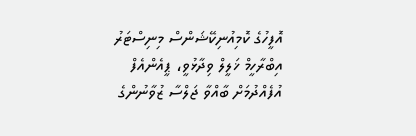އޮފީހުގެ ކޮމިއުނިކޭޝަންސް މިނިސްޓަރު އިބްރާހީމް ޚަލީލް ވިދާޅުވީ، ޕީއެންއެފް އުފެއްދުމަށް ބާއްވާ ޖަލްސާ ޒުވާނުންގެ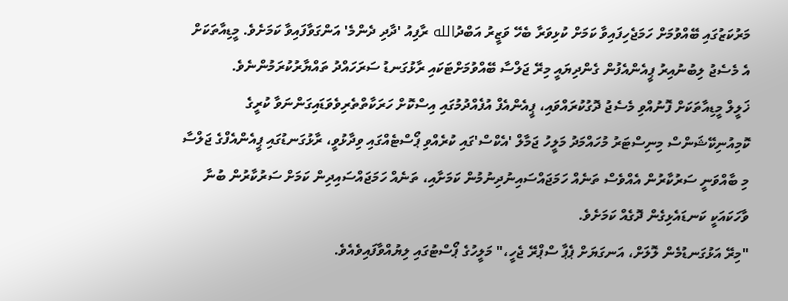މަރުކަޒުގައި ބޭއްވުމަށް ހަމަޖެހިފައިވާ ކަމަށް ކުޅިވަރާ ބެހޭ ވަޒީރު އަބްދުالله ރާފިއު 'ދާދި ދެންމެ' އަންގަވާފައިވާ ކަމަށެވެ. މީޑިއާތަކަށް އެ މެސެޖު ލިބުނުއިރު ޕީއެންއެފުން ގެންދިޔައީ މިރޭ ޖަލްސާ ބޭއްވުމަށްޓަކައި ރާޅުގަނޑު ސަރަހައްދު ތައްޔާރުކުރަމުންނެވެ.
ޚަލީލް މީޑިއާތަކަށް ފޮނުއްވި މެސެޖު ދޮގުކުރައްވައި، ޕީއެންއެފް އުފެއްދުމުގައި އިސްކޮށް ހަރަކާތްތެރިވެވަޑައިގަންނަވާ ކުރީގެ ކޮމިއުނިކޭޝަންސް މިނިސްޓަރު މުހައްމަދު މަލީހު ޖަމާލް 'އެކްސް'ގައި ކުރެއްވި ޕޯސްޓެއްގައި ވިދާޅުވީ، ރާޅުގަނޑުގައި ޕީއެންއެފްގެ ޖަލްސާ މި ބާއްވަނީ ސަރުކާރުން އެއްވެސް ތަނެއް ހަމަޖައްސައިނުދިނުމުން ކަމަށާއި، ތަނެއް ހަމަޖައްސައިދިން ކަމަށް ސަރުކާރުން ބުނާ ވާހަކައަކީ ކަނޑައެޅިގެން ދޮގެއް ކަމަށެވެ.
"މިރޭ އަޅުގަނޑުމެން ލޮލަށް، އަނގަޔަށް ޕެޕާ ސްޕްރޭ ޖެހީ،" މަލީހުގެ ޕޯސްޓުގައި ލިޔުއްވާފައިވެއެވެ.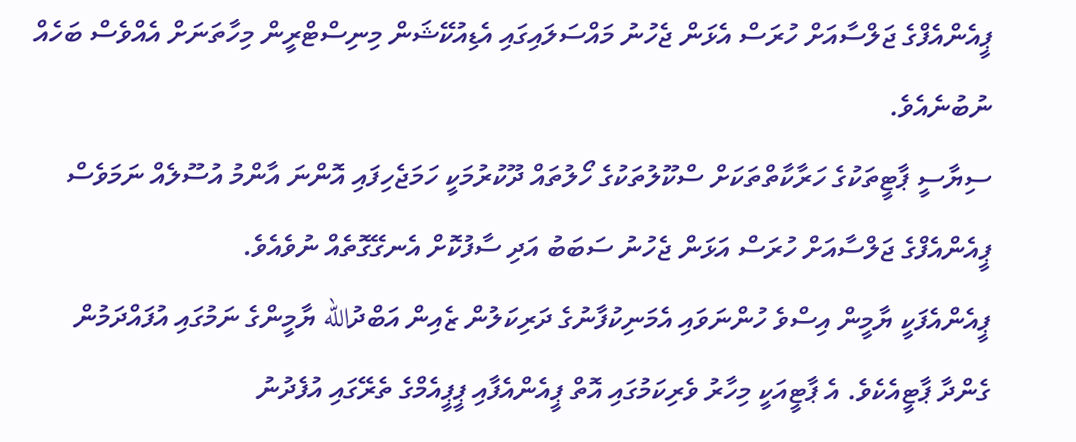ޕީއެންއެފްގެ ޖަލްސާއަށް ހުރަސް އެޅަން ޖެހުނު މައްސަލައިގައި އެޑިއުކޭޝަން މިނިސްޓްރީން މިހާތަނަށް އެއްވެސް ބަހެއް ނުބުނެއެވެ.
ސިޔާސީ ޕާޓީތަކުގެ ހަރާކާތްތަކަށް ސްކޫލުތަކުގެ ހޯލުތައް ދޫކުރުމަކީ ހަމަޖެހިފައި އޮންނަ އާންމު އުސޫލެއް ނަމަވެސް ޕީއެންއެފްގެ ޖަލްސާއަށް ހުރަސް އަޅަން ޖެހުނު ސަބަބު އަދި ސާފުކޮށް އެނގޭގޮތެއް ނުވެއެވެ.
ޕީއެންއެފަކީ ޔާމީން އިސްވެ ހުންނަވައި އެމަނިކުފާނުގެ ދަރިކަލުން ޒެއިން އަބްދުالله ޔާމީންގެ ނަމުގައި އުފައްދަމުން ގެންދާ ޕާޓީއެކެވެ. އެ ޕާޓީއަކީ މިހާރު ވެރިކަމުގައި އޮތް ޕީއެންއެފާއި ޕީޕީއެމްގެ ތެރޭގައި އުފެދުނު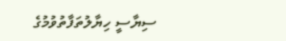ސިޔާސީ ހިޔާލުތަފާތުވުމުގެ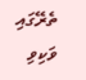ތެރޭގައި ވަކިވި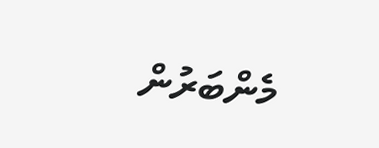މެންބަރުން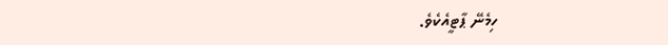ހިމެނޭ ޕާޓީއެކެވެ.